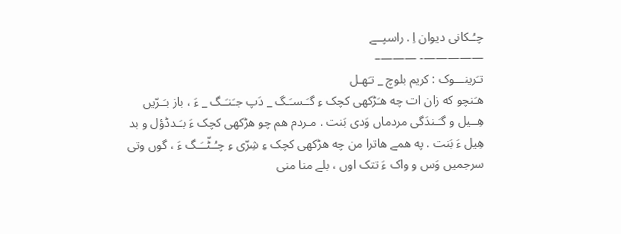چـُـکانی دیوان اِ . راسپــے
—————- ———–
تـَرینـــوک : کریم بلوچ _ تـَهـل
هـَنچو که زان ات چه هـَڑکهی کچک ءِ گـَـسـَـگ _ دَپ جـَنـَـگ _ ءَ ، باز بـَـرّیں هِــیل و گـَـندَگی مردماں وَدی بَنت . مـردم هم چو هڑکهی کچک ءَ بـَـدڈؤل و بد هِیل ءَ بَنت . په همے هاترا من چه هڑکهی کچک ءِ شِرّی ءِ چـُـٹّــَـگ ءَ ، گوں وتی سرجمیں وَس و واک ءَ تتک اوں ، بلے منا منی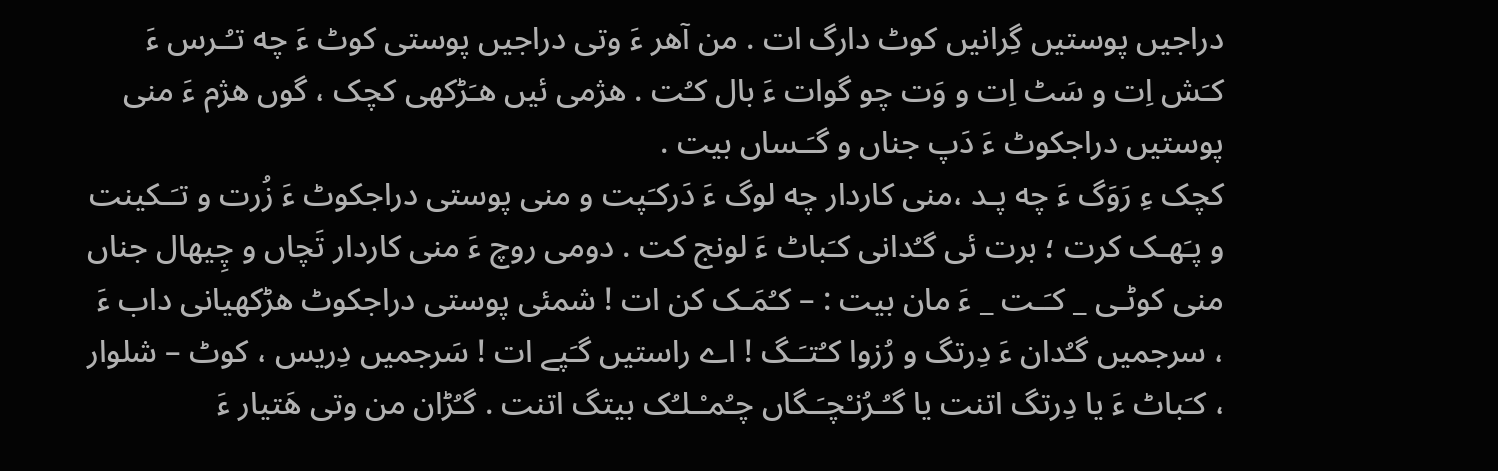دراجیں پوستیں گِرانیں کوٹ دارگ ات . من آهر ءَ وتی دراجیں پوستی کوٹ ءَ چه تـُـرس ءَ کـَش اِت و سَٹ اِت و وَت چو گوات ءَ بال کـُت . هژمی ئیں هـَڑکهی کچک ، گوں هژم ءَ منی پوستیں دراجکوٹ ءَ دَپ جناں و گـَـساں بیت .
کچک ءِ رَوَگ ءَ چه پـد ،منی کاردار چه لوگ ءَ دَرکـَپت و منی پوستی دراجکوٹ ءَ زُرت و تـَـکینت و پـَهـک کرت ؛ برت ئی گـُدانی کـَباٹ ءَ لونج کت . دومی روچ ءَ منی کاردار تَچاں و چِیهال جناں منی کوٹـی _ کـَـت _ ءَ مان بیت : – کـُمَـک کن ات ! شمئی پوستی دراجکوٹ هڑکهیانی داب ءَ ، سرجمیں گـُدان ءَ دِرتگ و رُزوا کـُتـَـگ ! اے راستیں گـَپے ات ! سَرجمیں دِریس ، کوٹ – شلوار ، کـَباٹ ءَ یا دِرتگ اتنت یا گـُـرُنـْچـَـگاں چـُمـْـلـُک بیتگ اتنت . گـُڑان من وتی هَتیار ءَ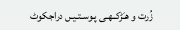زُرت و هـَڑکــهـی پـوسـتـیـں دراجکوٹ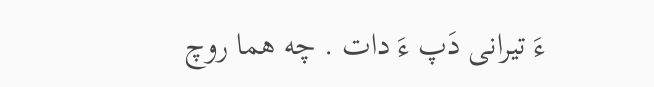ءَ تیرانی دَپ ءَ دات . چه هما روچ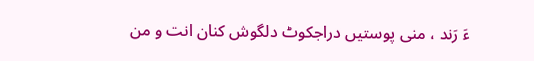ءَ رَند ، منی پوستیں دراجکوٹ دلگوش کنان انت و من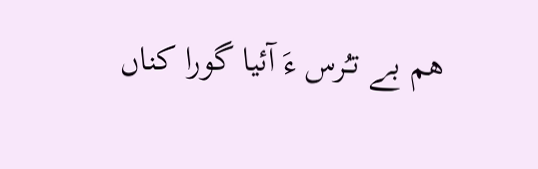هم بے تـُرس ءَ آئیا گورا کناں